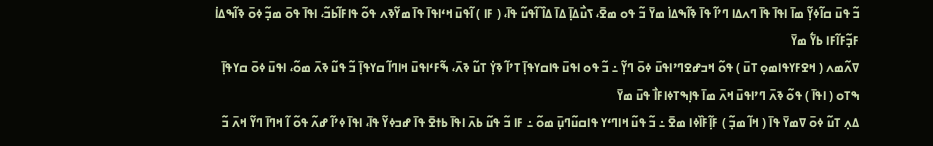ߏ߬ ߟߎ߫ ߛߊ߬ߦߌ߲߬ ߘߊ߫ ߊߟߊ߫ ߟߊ߫ ߣߍߡߊ ߣߴߊ߬ ߟߊ߫ ߢߊ߬ߒߡߊ߭ ߘߌ߫ ߏ߬ ߟߋ ߘߐ߫، ߖߎ߯ߡߊ߲߫ ߡߊ߫ ߡߊ߰ ߊ߬ߟߎ߬ ߟߊ߫، ( ߓߊ ) ߊ߬ߟߎ߫ ߞߵߊߟߊ߫ ߟߊ߫ ߘߌ߬ߢߍ ߟߋ߬ ߟߊߓߊ߬ߕߏ߬، ߊߟߊ߫ ߟߋ߫ ߘߏ߲߬ ߦߋ߫ ߢߊ߬ߒߡߊ߭ ߓߏ߲߬ߓߊ߬ߓߊ ߕߌ߱ ߘߌ߫
ߜߍ߬ߘߍ ( ߞߐߓߌߟߊߘߋ߲ ߠߎ߫ ) ߟߋ߬ ߞߏߝߐߣߴߊߟߎ߫ ߦߋ߫ ߣߌ߲߬ ߸ ߏ߬ ߟߋ ߊߟߎ߫ ߟߊߛߌߟߊ߲߫ ߠߴߊ߬ ߢߌ߲߭ ߠߎ߬ ߢߍ߫، ߒ߬ߓߵߊߟߎ߫ ߞߊߣߊ߬ ߛߌߟߊ߲߫ ߏ߬ ߟߎ߬ ߢߍ߫ ߘߋ߬، ߊߟߎ߫ ߦߋ߫ ߛߌߟߊ߲߫ ߒߠߋ ( ߊߟߊ߫ ) ߟߋ߬ ߢߍ߫ ߣߴߊߟߎ߫ ߞߍ߫ ߘߊ߫ ߟߊ߲ߒߠߦߊߓߊ߯ ߟߎ߫ ߘߌ߫
ߡߍ߲ ߠߎ߬ ߦߋ߫ ߜߘߌ߫ ߟߊ߫ ( ߞߊ߬ ߘߏ߲߬ ) ߓߊ߲߬ߓߊ߰ߦߊ ߘߐ߫ ߸ ߏ߬ ߟߎ߬ ߞߊߣߵߌ ߟߊߛߎ߬ߣߎ߲߫ ߘߋ߬ ߸ ߓߊ ߏ߬ ߟߎ߬ ߕߍ߫ ߊߟߊ߫ ߕߙߐ߫ ߟߊ߫ ߝߏߦߌ߬ ߟߊ߫، ߊߟߊ߫ ߦߴߊ߬ ߝߍ߬ ߟߋ߬ ߊ߬ ߞߣߊ߫ ߣߌ߬ ߞߍ߫ ߏ߬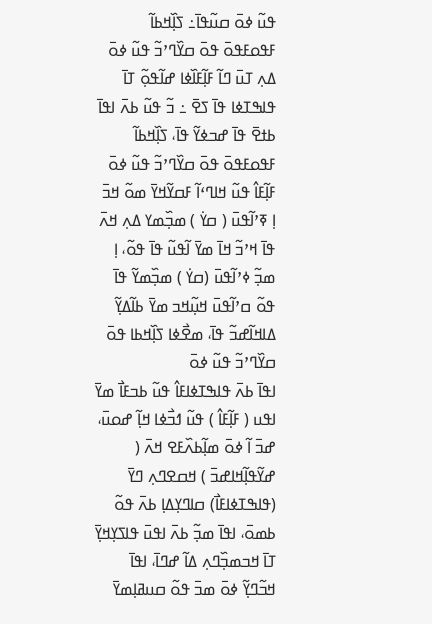ߟߎ߬ ߦߋ߫ ߛߎ߬ߟߊ߫߸ ߖߊ߲߰ߞߕߊ߬ ߓߟߋߓߟߋ߫ ߟߋ߫ ߛߌ߰ߣߴߏ߬ ߟߎ߬ ߦߋ߫
ߡߍ߲ ߠߎ߫ ߣߊ߬ ߓߊ߲߬ߓߊ߰ߦߊ ߝߊ߬ߟߋ߲߬ ߠߊ߫ ߟߊߒߠߦߊ ߟߊ߫ ߖߐ߫ ߸ ߏ߬ ߟߎ߬ ߕߍ߫ ߊߟߊ߫ ߕߙߐ߫ ߟߊ߫ ߝߏߦߌ߬ ߟߊ߫، ߖߊ߲߰ߞߕߊ߬ ߓߟߋߓߟߋ߫ ߟߋ߫ ߛߌ߰ߣߴߏ߬ ߟߎ߬ ߦߋ߫
ߓߊ߲߬ߓߊ߮ ߟߎ߬ ߞߊߣߵߊ߬ ߓߛߌ߬ߞߌ߫ ߘߋ߬ ߞߏ߫ ߊ߲ ߧߴߊ߬ߟߎ߫ ( ߛߌ߭ ) ߘߏ߲߰ߘߌ ߡߍ߲ ߞߍ߫ ߟߊ߫ ߞߴߏ߬ ߞߊ߫ ߘߌ߫ ߊ߬ߟߎ߬ ߟߊ߫ ߟߋ߬، ߊ߲ ߘߏ߲߬ ߦߴߊ߬ߟߎ߫ (ߛߌ߭ ) ߘߏ߲߰ߘߌ߬ ߟߊ߫ ߟߋ߬ ߛߴߊ߬ߟߎ߫ ߞߎ߲߬ߞߏ ߘߌ߫ ߕߊ߬ߡߌ߲߬ ߡߊߞߊ߬ߝߏ߬ ߟߊ߫، ߘߐ߯ߦߊ ߖߊ߲߰ߞߕߊ ߟߋ߫ ߛߌ߰ߣߴߏ߬ ߟߎ߬ ߦߋ߫
ߊߟߊ߫ ߕߍ߫ ߟߊߒߠߦߊߓߊ߮ ߟߎ߬ ߕߏߓߊ߯ ߘߌ߫ ߊߟߎ ( ߓߊ߲߬ߓߊ߮ ) ߟߎ߬ ߗߏ߯ߦߊ ߞߊ߲߬ ߝߋߎ߫، ߝߏ߫ ߊ߬ ߦߋ߫ ߘߊ߲߬ߕߍ߰ߓߐ ߞߍ߫ ( ߝߌ߬ߟߊ߲߬ߞߊߝߏ߫ ) ߞߛߐߣߍ߲ ߣߌ߫ (ߟߊߒߠߦߊߓߊ߯) ߛߊߣߌ߲ߡߊ߲ ߕߍ߫ ߟߋ߬ ߕߘߋ߫، ߊߟߊ߫ ߘߏ߲߬ ߕߍ߫ ߊߟߎ߫ ߟߊߖߌ߲ߞߌ߲߫ ߠߊ߫ ߞߏߘߏ߲߰ߣߍ߲ ߡߊ߬ ߝߣߊ߫، ߊߟߊ߫ ߞߏ߬ߣߌ߲߬ ߦߋ߫ ߘߏ߫ ߟߋ߬ ߛߎߥߊ߲ߘߌ߫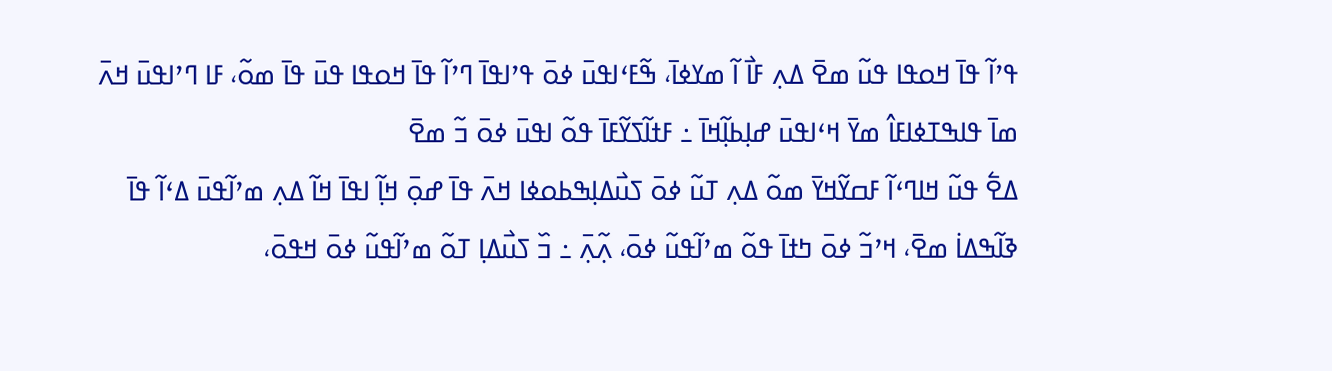ߟߴߊ߬ ߟߊ߫ ߞߋߟߊ ߟߎ߬ ߘߐ߫ ߡߍ߲ ߓߊ߯ ߊ߬ ߘߌߦߊ߫، ߒ߬ߓߵߊߟߎ߫ ߦߋ߫ ߟߴߊߟߊ߫ ߣߴߊ߬ ߟߊ߫ ߞߋߟߊ ߟߎ߫ ߟߊ߫ ߘߋ߬، ߓߊ ߣߴߊߟߎ߫ ߞߍ߫ ߘߊ߫ ߟߊߒߠߦߊߓߊ߮ ߘߌ߫ ߞߵߊߟߎ߫ ߝߊ߲ߕߊ߲߬ߞߊ߫ ߸ ߓߙߊ߬ߖߌ߬ߓߊ߫ ߟߋ߬ ߊߟߎ߫ ߦߋ߫ ߏ߬ ߘߐ߫
ߡߐ߱ ߟߎ߬ ߞߊߣߵߊ߬ ߓߛߌ߬ߞߌ߫ ߘߋ߬ ߡߍ߲ ߠߎ߬ ߦߋ߫ ߖߎ߯ߡߊ߲ߒߕߋߦߊ ߞߍ߫ ߟߊ߫ ߝߋ߲߫ ߞߊ߲߬ ߊߟߊ߫ ߞߊ߬ ߡߍ߲ ߘߴߊ߬ߟߎ߫ ߡߵߊ߬ ߟߊ߫ ߢߊ߬ߒߡߊ߭ ߘߐ߫، ߞߴߏ߬ ߦߋ߫ ߤߙߊ߫ ߟߋ߬ ߘߴߊ߬ߟߎ߬ ߦߋ߫، ߍ߲߬ߍ߲߫ ߸ ߏ߰ ߖߎ߯ߡߊ߲ ߠߋ߬ ߘߴߊ߬ߟߎ߬ ߦߋ߫ ߞߟߋ߫،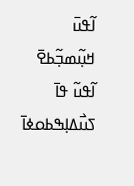ߊ߬ߟߎ߫ ߞߎ߲߬ߘߏ߲߬ߕߐ߫ ߊ߬ߟߎ߬ ߟߊ߫ ߖߎ߯ߡߊ߲ߒߕߋߦߊ߫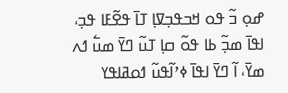ߝߋ߲ ߏ߬ ߟߋ ߞߏߟߏ߲ߜߊ߲ ߠߊ߫ ߟߐ߬ߓߊ ߟߏ߲، ߊߟߊ߫ ߘߏ߲߬ ߕߊ ߟߋ߬ ߛߊ߲ ߠߎ߬ ߣߌ߫ ߘߎ߱ ߗߍ ߘߌ߫، ߊ߬ ߣߌ߫ ߊߟߊ߫ ߦߴߊ߬ߟߎ߬ ߗߋߥߊߟߌ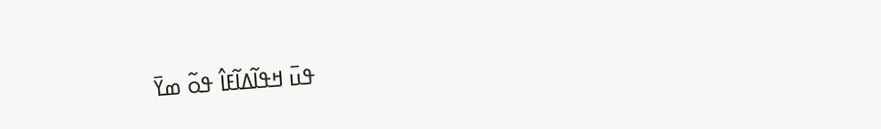ߟߎ߫ ߞߟߊ߬ߡߊ߬ߓߊ߮ ߟߋ߬ ߘߌ߫